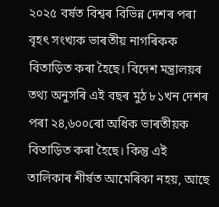২০২৫ বৰ্ষত বিশ্বৰ বিভিন্ন দেশৰ পৰা বৃহৎ সংখ্যক ভাৰতীয় নাগৰিকক বিতাড়িত কৰা হৈছে। বিদেশ মন্ত্ৰালয়ৰ তথ্য অনুসৰি এই বছৰ মুঠ ৮১খন দেশৰ পৰা ২৪,৬০০ৰো অধিক ভাৰতীয়ক বিতাড়িত কৰা হৈছে। কিন্তু এই তালিকাৰ শীৰ্ষত আমেৰিকা নহয়, আছে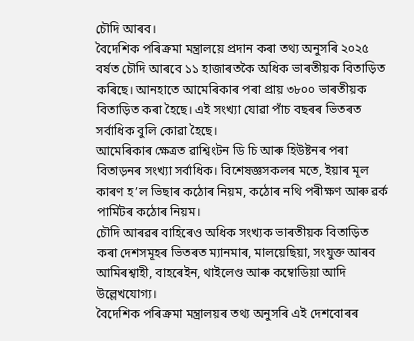চৌদি আৰব।
বৈদেশিক পৰিক্ৰমা মন্ত্ৰালয়ে প্ৰদান কৰা তথ্য অনুসৰি ২০২৫ বৰ্ষত চৌদি আৰবে ১১ হাজাৰতকৈ অধিক ভাৰতীয়ক বিতাড়িত কৰিছে। আনহাতে আমেৰিকাৰ পৰা প্ৰায় ৩৮০০ ভাৰতীয়ক বিতাড়িত কৰা হৈছে। এই সংখ্যা যোৱা পাঁচ বছৰৰ ভিতৰত সৰ্বাধিক বুলি কোৱা হৈছে।
আমেৰিকাৰ ক্ষেত্ৰত ৱাশ্বিংটন ডি চি আৰু হিউষ্টনৰ পৰা বিতাড়নৰ সংখ্যা সৰ্বাধিক। বিশেষজ্ঞসকলৰ মতে, ইয়াৰ মূল কাৰণ হ’ল ভিছাৰ কঠোৰ নিয়ম, কঠোৰ নথি পৰীক্ষণ আৰু ৱৰ্ক পাৰ্মিটৰ কঠোৰ নিয়ম।
চৌদি আৰৱৰ বাহিৰেও অধিক সংখ্যক ভাৰতীয়ক বিতাড়িত কৰা দেশসমূহৰ ভিতৰত ম্যানমাৰ, মালয়েছিয়া, সংযুক্ত আৰব আমিৰশ্বাহী, বাহৰেইন, থাইলেণ্ড আৰু কম্বোডিয়া আদি উল্লেখযোগ্য।
বৈদেশিক পৰিক্ৰমা মন্ত্ৰালয়ৰ তথ্য অনুসৰি এই দেশবোৰৰ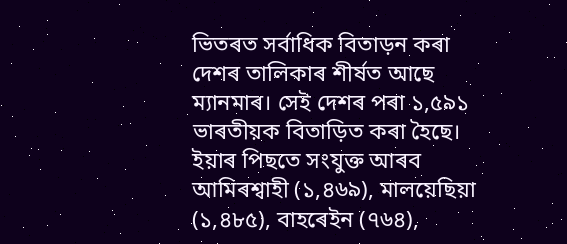ভিতৰত সৰ্বাধিক বিতাড়ন কৰা দেশৰ তালিকাৰ শীৰ্ষত আছে ম্যানমাৰ। সেই দেশৰ পৰা ১,৫৯১ ভাৰতীয়ক বিতাড়িত কৰা হৈছে। ইয়াৰ পিছতে সংযুক্ত আৰব আমিৰশ্বাহী (১,৪৬৯), মালয়েছিয়া (১,৪৮৫), বাহৰেইন (৭৬৪),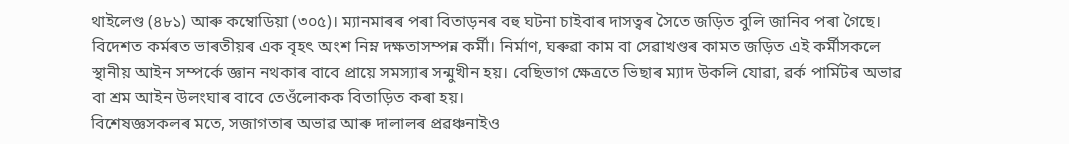থাইলেণ্ড (৪৮১) আৰু কম্বোডিয়া (৩০৫)। ম্যানমাৰৰ পৰা বিতাড়নৰ বহু ঘটনা চাইবাৰ দাসত্বৰ সৈতে জড়িত বুলি জানিব পৰা গৈছে।
বিদেশত কৰ্মৰত ভাৰতীয়ৰ এক বৃহৎ অংশ নিম্ন দক্ষতাসম্পন্ন কৰ্মী। নিৰ্মাণ, ঘৰুৱা কাম বা সেৱাখণ্ডৰ কামত জড়িত এই কৰ্মীসকলে স্থানীয় আইন সম্পৰ্কে জ্ঞান নথকাৰ বাবে প্ৰায়ে সমস্যাৰ সন্মুখীন হয়। বেছিভাগ ক্ষেত্ৰতে ভিছাৰ ম্যাদ উকলি যোৱা, ৱৰ্ক পাৰ্মিটৰ অভাৱ বা শ্ৰম আইন উলংঘাৰ বাবে তেওঁলোকক বিতাড়িত কৰা হয়।
বিশেষজ্ঞসকলৰ মতে, সজাগতাৰ অভাৱ আৰু দালালৰ প্ৰৱঞ্চনাইও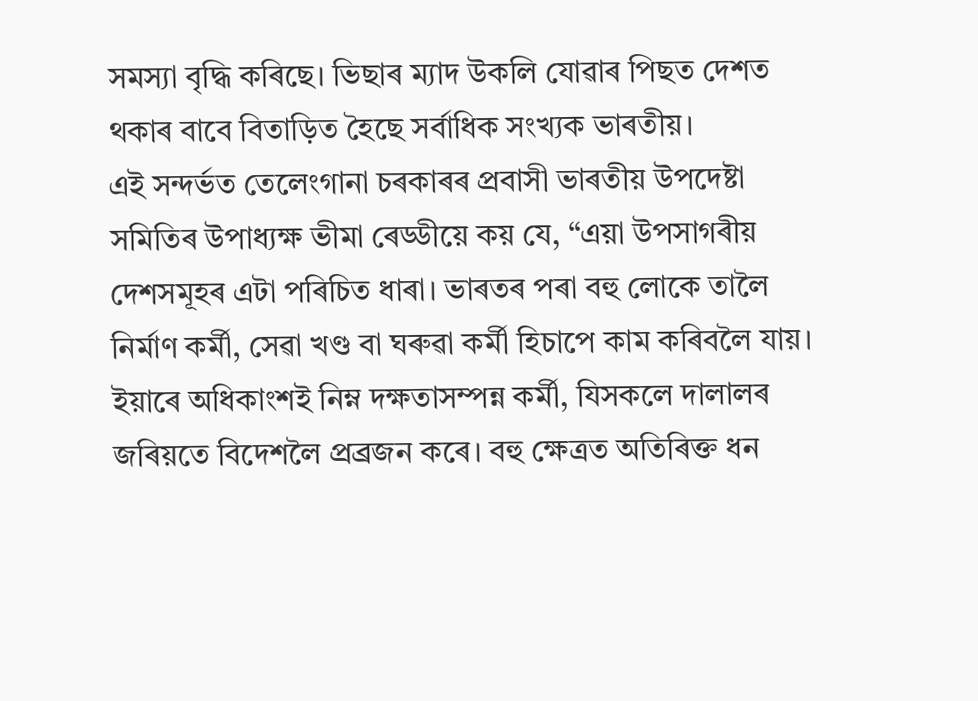সমস্যা বৃদ্ধি কৰিছে। ভিছাৰ ম্যাদ উকলি যোৱাৰ পিছত দেশত থকাৰ বাবে বিতাড়িত হৈছে সৰ্বাধিক সংখ্যক ভাৰতীয়।
এই সন্দৰ্ভত তেলেংগানা চৰকাৰৰ প্ৰবাসী ভাৰতীয় উপদেষ্টা সমিতিৰ উপাধ্যক্ষ ভীমা ৰেড্ডীয়ে কয় যে, “এয়া উপসাগৰীয় দেশসমূহৰ এটা পৰিচিত ধাৰা। ভাৰতৰ পৰা বহু লোকে তালৈ নিৰ্মাণ কৰ্মী, সেৱা খণ্ড বা ঘৰুৱা কৰ্মী হিচাপে কাম কৰিবলৈ যায়। ইয়াৰে অধিকাংশই নিম্ন দক্ষতাসম্পন্ন কৰ্মী, যিসকলে দালালৰ জৰিয়তে বিদেশলৈ প্ৰব্ৰজন কৰে। বহু ক্ষেত্ৰত অতিৰিক্ত ধন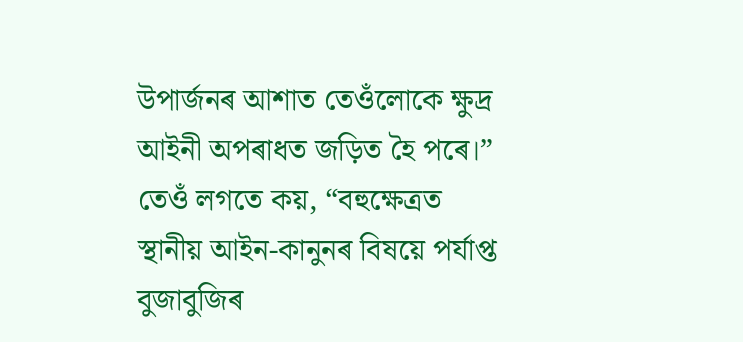উপাৰ্জনৰ আশাত তেওঁলোকে ক্ষুদ্ৰ আইনী অপৰাধত জড়িত হৈ পৰে।”
তেওঁ লগতে কয়, “বহুক্ষেত্ৰত স্থানীয় আইন-কানুনৰ বিষয়ে পৰ্যাপ্ত বুজাবুজিৰ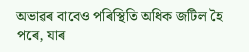অভাৱৰ বাবেও পৰিস্থিতি অধিক জটিল হৈ পৰে, যাৰ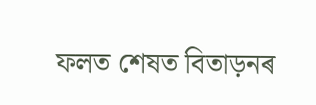ফলত শেষত বিতাড়নৰ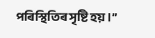পৰিস্থিতিৰ সৃষ্টি হয়।”